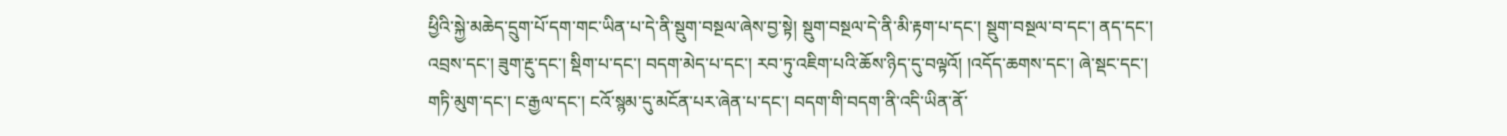ཕྱིའི་སྐྱེ་མཆེད་དྲུག་པོ་དག་གང་ཡིན་པ་དེ་ནི་སྡུག་བསྔལ་ཞེས་བྱ་སྟེ། སྡུག་བསྔལ་དེ་ནི་མི་རྟག་པ་དང་། སྡུག་བསྔལ་བ་དང་། ནད་དང་། འབྲས་དང་། ཟུག་རྔུ་དང་། སྡིག་པ་དང་། བདག་མེད་པ་དང་། རབ་ཏུ་འཇིག་པའི་ཆོས་ཉིད་དུ་བལྟའོ། །འདོད་ཆགས་དང་། ཞེ་སྡང་དང་། གཏི་མུག་དང་། ང་རྒྱལ་དང་། ངའོ་སྙམ་དུ་མངོན་པར་ཞེན་པ་དང་། བདག་གི་བདག་ནི་འདི་ཡིན་ནོ་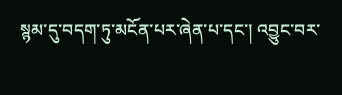སྙམ་དུ་བདག་ཏུ་མངོན་པར་ཞེན་པ་དང་། འབྱུང་བར་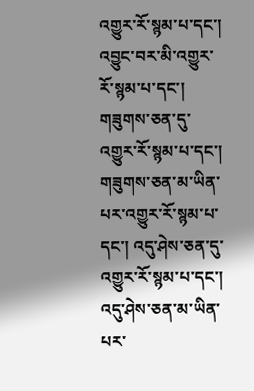འགྱུར་རོ་སྙམ་པ་དང་། འབྱུང་བར་མི་འགྱུར་རོ་སྙམ་པ་དང་། གཟུགས་ཅན་དུ་འགྱུར་རོ་སྙམ་པ་དང་། གཟུགས་ཅན་མ་ཡིན་པར་འགྱུར་རོ་སྙམ་པ་དང་། འདུ་ཤེས་ཅན་དུ་འགྱུར་རོ་སྙམ་པ་དང་། འདུ་ཤེས་ཅན་མ་ཡིན་པར་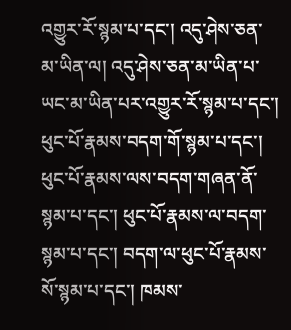འགྱུར་རོ་སྙམ་པ་དང་། འདུ་ཤེས་ཅན་མ་ཡིན་ལ། འདུ་ཤེས་ཅན་མ་ཡིན་པ་ཡང་མ་ཡིན་པར་འགྱུར་རོ་སྙམ་པ་དང་། ཕུང་པོ་རྣམས་བདག་གོ་སྙམ་པ་དང་། ཕུང་པོ་རྣམས་ལས་བདག་གཞན་ནོ་སྙམ་པ་དང་། ཕུང་པོ་རྣམས་ལ་བདག་སྙམ་པ་དང་། བདག་ལ་ཕུང་པོ་རྣམས་སོ་སྙམ་པ་དང་། ཁམས་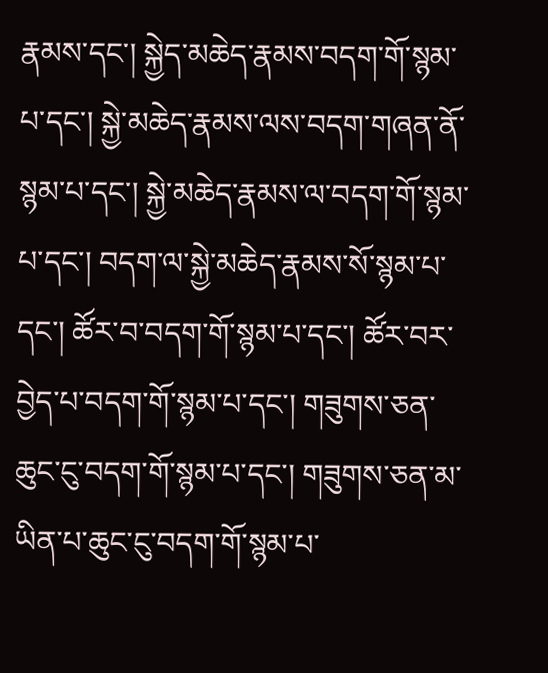རྣམས་དང་། སྐྱེད་མཆེད་རྣམས་བདག་གོ་སྙམ་པ་དང་། སྐྱེ་མཆེད་རྣམས་ལས་བདག་གཞན་ནོ་སྙམ་པ་དང་། སྐྱེ་མཆེད་རྣམས་ལ་བདག་གོ་སྙམ་པ་དང་། བདག་ལ་སྐྱེ་མཆེད་རྣམས་སོ་སྙམ་པ་དང་། ཚོར་བ་བདག་གོ་སྙམ་པ་དང་། ཚོར་བར་བྱེད་པ་བདག་གོ་སྙམ་པ་དང་། གཟུགས་ཅན་ཆུང་ངུ་བདག་གོ་སྙམ་པ་དང་། གཟུགས་ཅན་མ་ཡིན་པ་ཆུང་ངུ་བདག་གོ་སྙམ་པ་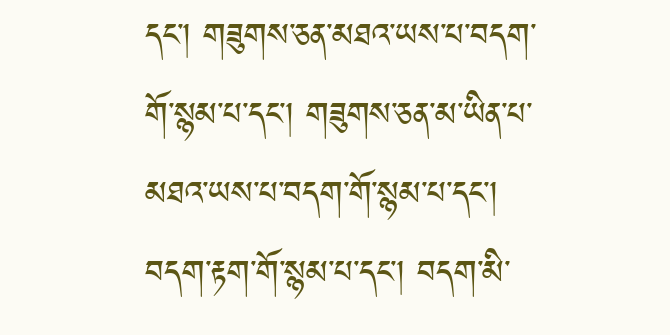དང་། གཟུགས་ཅན་མཐའ་ཡས་པ་བདག་གོ་སྙམ་པ་དང་། གཟུགས་ཅན་མ་ཡིན་པ་མཐའ་ཡས་པ་བདག་གོ་སྙམ་པ་དང་། བདག་རྟག་གོ་སྙམ་པ་དང་། བདག་མི་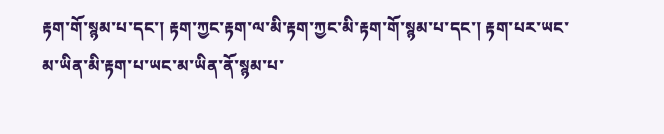རྟག་གོ་སྙམ་པ་དང་། རྟག་ཀྱང་རྟག་ལ་མི་རྟག་ཀྱང་མི་རྟག་གོ་སྙམ་པ་དང་། རྟག་པར་ཡང་མ་ཡིན་མི་རྟག་པ་ཡང་མ་ཡིན་ནོ་སྙམ་པ་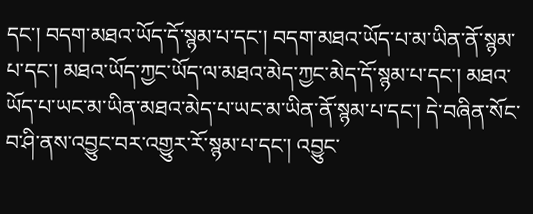དང་། བདག་མཐའ་ཡོད་དོ་སྙམ་པ་དང་། བདག་མཐའ་ཡོད་པ་མ་ཡིན་ནོ་སྙམ་པ་དང་། མཐའ་ཡོད་ཀྱང་ཡོད་ལ་མཐའ་མེད་ཀྱང་མེད་དོ་སྙམ་པ་དང་། མཐའ་ཡོད་པ་ཡང་མ་ཡིན་མཐའ་མེད་པ་ཡང་མ་ཡིན་ནོ་སྙམ་པ་དང་། དེ་བཞིན་སོང་བ་ཤི་ནས་འབྱུང་བར་འགྱུར་རོ་སྙམ་པ་དང་། འབྱུང་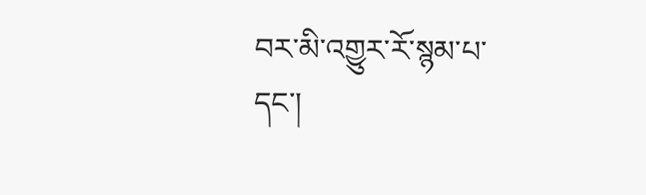བར་མི་འགྱུར་རོ་སྙམ་པ་དང་།